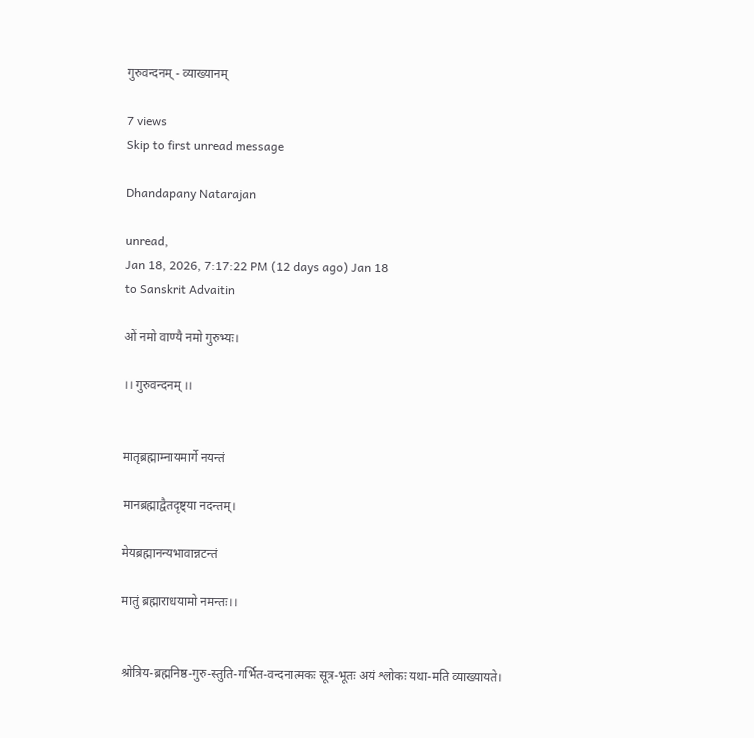गुरुवन्दनम् - व्याख्यानम्

7 views
Skip to first unread message

Dhandapany Natarajan

unread,
Jan 18, 2026, 7:17:22 PM (12 days ago) Jan 18
to Sanskrit Advaitin

ओं नमो वाण्यै नमो गुरुभ्यः।

।। गुरुवन्दनम् ।।


मातृब्रह्माम्नायमार्गे नयन्तं

मानब्रह्माद्वैतदृष्ट्या नदन्तम्।

मेयब्रह्मानन्यभावान्नटन्तं

मातुं ब्रह्माराधयामो नमन्तः।।


श्रोत्रिय-ब्रह्मनिष्ठ-गुरु-स्तुति-गर्भित-वन्दनात्मकः सूत्र-भूतः अयं श्लोकः यथा-मति व्याख्यायते।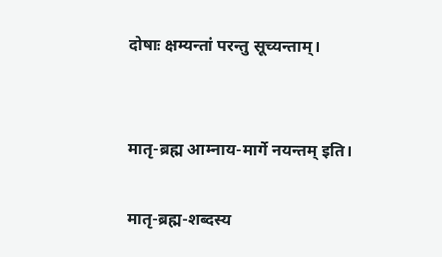दोषाः क्षम्यन्तां परन्तु सूच्यन्ताम्।


मातृ-ब्रह्म आम्नाय-मार्गे नयन्तम् इति।

मातृ-ब्रह्म-शब्दस्य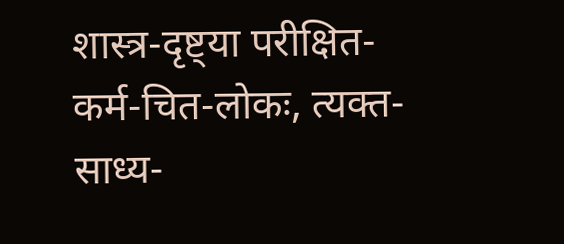शास्त्र-दृष्ट्या परीक्षित-कर्म-चित-लोकः, त्यक्त-साध्य-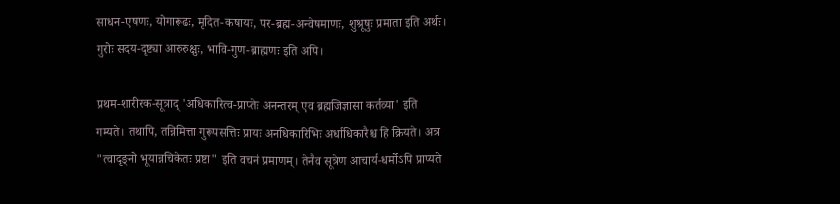साधन-एषणः, योगारूढः, मृदित-कषायः, पर-ब्रह्म-अन्वेषमाणः, शुश्रूषुः प्रमाता इति अर्थः। गुरोः सदय-दृष्ट्या आरुरुक्षुः, भावि-गुण-ब्राह्मणः इति अपि।

प्रथम-शारीरक-सूत्राद् 'अधिकारित्व-प्राप्तेः अनन्तरम् एव ब्रह्मजिज्ञासा कर्तव्या' इति गम्यते। तथापि, तन्निमित्ता गुरूपसत्तिः प्रायः अनधिकारिभिः अर्धाधिकारैश्च हि क्रियते। अत्र "त्वादृङ्नो भूयान्नचिकेतः प्रष्टा" इति वचनं प्रमाणम्। तेनैव सूत्रेण आचार्य-धर्मोऽपि प्राप्यते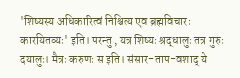'शिष्यस्य अधिकारित्वं निश्चित्य एव ब्रह्मविचारः कारयितव्यः' इति। परन्तु , यत्र शिष्यः श्रद्धालुः तत्र गुरुः दयालुः। मैत्रः करुणः स इति। संसार-ताप-वशाद् ये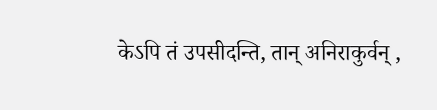केऽपि तं उपसीदन्ति, तान् अनिराकुर्वन् ,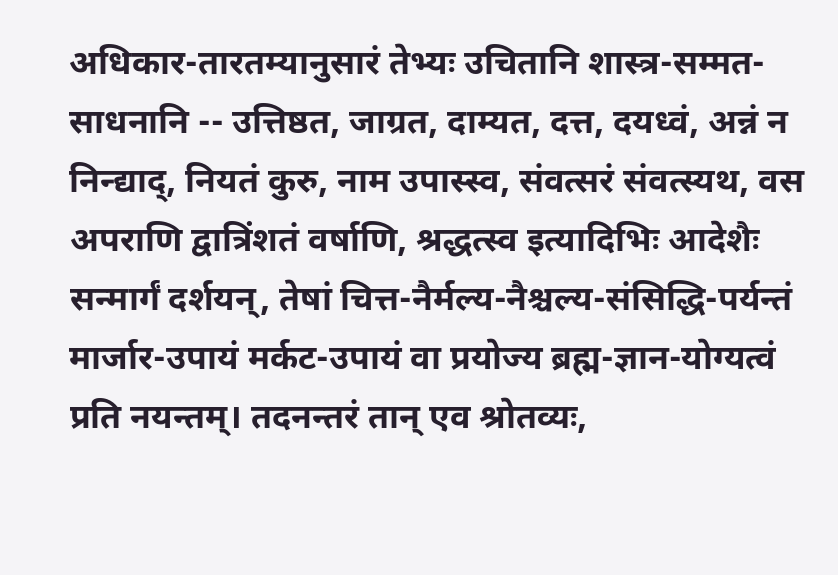अधिकार-तारतम्यानुसारं तेभ्यः उचितानि शास्त्र-सम्मत-साधनानि -- उत्तिष्ठत, जाग्रत, दाम्यत, दत्त, दयध्वं, अन्नं न निन्द्याद्, नियतं कुरु, नाम उपास्स्व, संवत्सरं संवत्स्यथ, वस अपराणि द्वात्रिंशतं वर्षाणि, श्रद्धत्स्व इत्यादिभिः आदेशैः सन्मार्गं दर्शयन्, तेषां चित्त-नैर्मल्य-नैश्चल्य-संसिद्धि-पर्यन्तं मार्जार-उपायं मर्कट-उपायं वा प्रयोज्य ब्रह्म-ज्ञान-योग्यत्वं प्रति नयन्तम्। तदनन्तरं तान् एव श्रोतव्यः,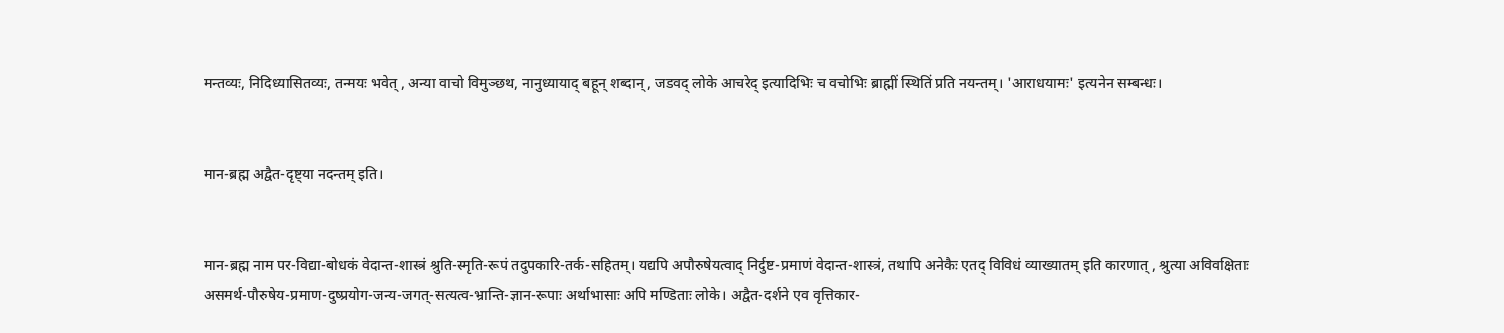मन्तव्यः, निदिध्यासितव्यः, तन्मयः भवेत् , अन्या वाचो विमुञ्छथ, नानुध्यायाद् बहून् शब्दान् , जडवद् लोके आचरेद् इत्यादिभिः च वचोभिः ब्राह्मीं स्थितिं प्रति नयन्तम्। 'आराधयामः' इत्यनेन सम्बन्धः।


मान-ब्रह्म अद्वैत-दृष्ट्या नदन्तम् इति।


मान-ब्रह्म नाम पर-विद्या-बोधकं वेदान्त-शास्त्रं श्रुति-स्मृति-रूपं तदुपकारि-तर्क-सहितम्। यद्यपि अपौरुषेयत्वाद् निर्दुष्ट-प्रमाणं वेदान्त-शास्त्रं, तथापि अनेकैः एतद् विविधं व्याख्यातम् इति कारणात् , श्रुत्या अविवक्षिताः असमर्थ-पौरुषेय-प्रमाण-दुष्प्रयोग-जन्य-जगत्-सत्यत्व-भ्रान्ति-ज्ञान-रूपाः अर्थाभासाः अपि मण्डिताः लोके। अद्वैत-दर्शने एव वृत्तिकार-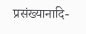प्रसंख्यानादि-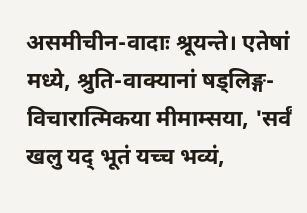असमीचीन-वादाः श्रूयन्ते। एतेषां मध्ये, श्रुति-वाक्यानां षड्लिङ्ग-विचारात्मिकया मीमाम्सया, 'सर्वं खलु यद् भूतं यच्च भव्यं,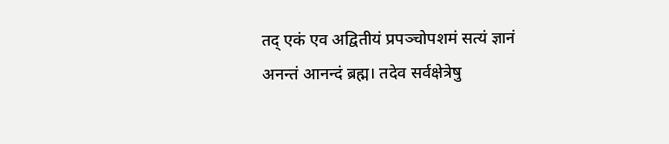तद् एकं एव अद्वितीयं प्रपञ्चोपशमं सत्यं ज्ञानं अनन्तं आनन्दं ब्रह्म। तदेव सर्वक्षेत्रेषु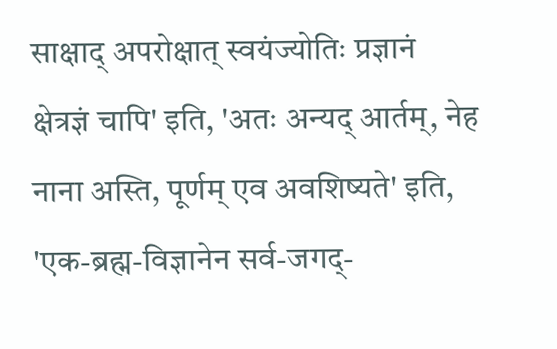साक्षाद् अपरोक्षात् स्वयंज्योतिः प्रज्ञानं क्षेत्रज्ञं चापि' इति, 'अतः अन्यद् आर्तम्, नेह नाना अस्ति, पूर्णम् एव अवशिष्यते' इति, 'एक-ब्रह्म-विज्ञानेन सर्व-जगद्-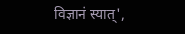विज्ञानं स्यात्',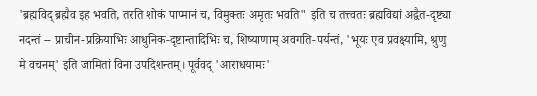'ब्रह्मविद् ब्रह्मैव इह भवति, तरति शोकं पाप्मानं च, विमुक्तः अमृतः भवति" इति च तत्त्वतः ब्रह्मविद्यां अद्वैत-दृष्ट्या नदन्तं -- प्राचीन-प्रक्रियाभिः आधुनिक-दृष्टान्तादिभिः च, शिष्याणाम् अवगति-पर्यन्तं, 'भूयः एव प्रवक्ष्यामि, श्रुणु मे वचनम्' इति जामितां विना उपदिशन्तम्। पूर्ववद् 'आराधयामः'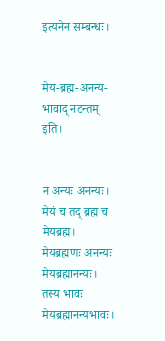इत्यनेन सम्बन्धः।


मेय-ब्रह्म-अनन्य-भावाद् नटन्तम् इति।


न अन्यः अनन्यः। मेयं च तद् ब्रह्म च मेयब्रह्म। मेयब्रह्मणः अनन्यः मेयब्रह्मानन्यः। तस्य भावः मेयब्रह्मानन्यभावः।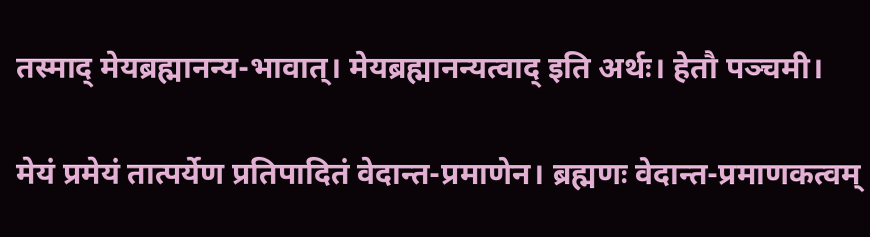तस्माद् मेयब्रह्मानन्य-भावात्। मेयब्रह्मानन्यत्वाद् इति अर्थः। हेतौ पञ्चमी।

मेयं प्रमेयं तात्पर्येण प्रतिपादितं वेदान्त-प्रमाणेन। ब्रह्मणः वेदान्त-प्रमाणकत्वम्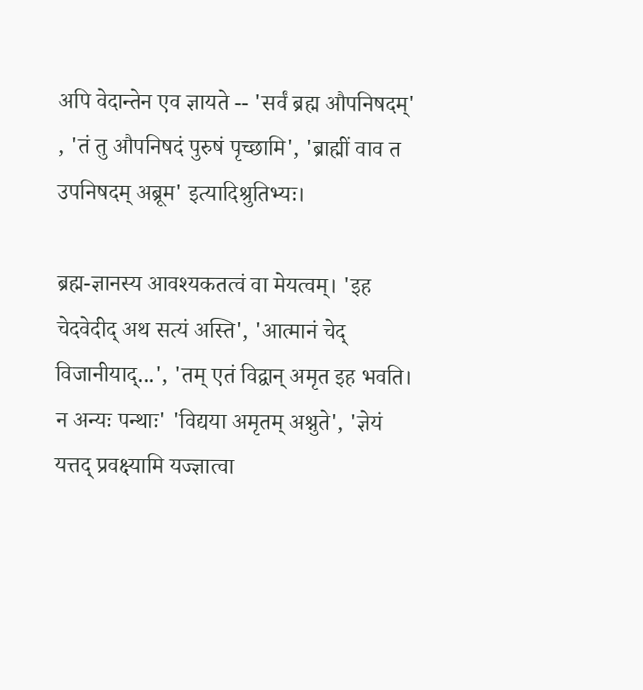अपि वेदान्तेन एव ज्ञायते -- 'सर्वं ब्रह्म औपनिषदम्' , 'तं तु औपनिषदं पुरुषं पृच्छामि', 'ब्राह्मीं वाव त उपनिषदम् अब्रूम' इत्यादिश्रुतिभ्यः।

ब्रह्म-ज्ञानस्य आवश्यकतत्वं वा मेयत्वम्। 'इह चेदवेदीद् अथ सत्यं अस्ति', 'आत्मानं चेद् विजानीयाद्...', 'तम् एतं विद्वान् अमृत इह भवति। न अन्यः पन्थाः' 'विद्यया अमृतम् अश्नुते', 'ज्ञेयं यत्तद् प्रवक्ष्यामि यज्ज्ञात्वा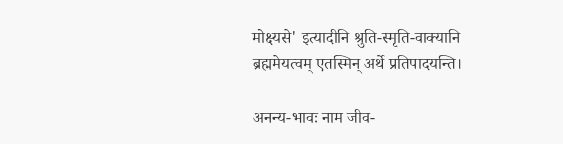मोक्ष्यसे' इत्यादीनि श्रुति-स्मृति-वाक्यानि ब्रह्ममेयत्वम् एतस्मिन् अर्थे प्रतिपादयन्ति।

अनन्य-भावः नाम जीव-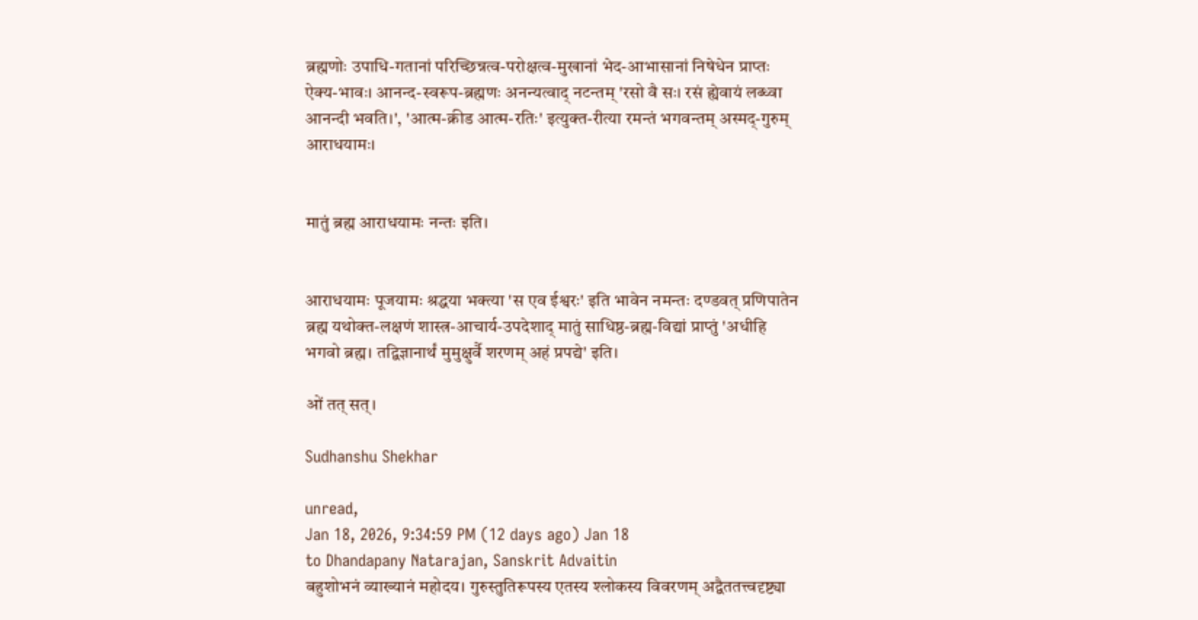ब्रह्मणोः उपाधि-गतानां परिच्छिन्नत्व-परोक्षत्व-मुखानां भेद-आभासानां निषेधेन प्राप्तः ऐक्य-भावः। आनन्द-स्वरूप-ब्रह्मणः अनन्यत्वाद् नटन्तम् 'रसो वै सः। रसं ह्येवायं लब्ध्वा आनन्दी भवति।', 'आत्म-क्रीड आत्म-रतिः' इत्युक्त-रीत्या रमन्तं भगवन्तम् अस्मद्-गुरुम् आराधयामः।


मातुं ब्रह्म आराधयामः नन्तः इति।


आराधयामः पूजयामः श्रद्धया भक्त्या 'स एव ईश्वरः' इति भावेन नमन्तः दण्डवत् प्रणिपातेन ब्रह्म यथोक्त-लक्षणं शास्त्र-आचार्य-उपदेशाद् मातुं साधिष्ठ-ब्रह्म-विद्यां प्राप्तुं 'अधीहि भगवो ब्रह्म। तद्विज्ञानार्थं मुमुक्षुर्वै शरणम् अहं प्रपद्ये' इति।

ओं तत् सत्।

Sudhanshu Shekhar

unread,
Jan 18, 2026, 9:34:59 PM (12 days ago) Jan 18
to Dhandapany Natarajan, Sanskrit Advaitin
बहुशोभनं व्याख्यानं महोदय। गुरुस्तुतिरूपस्य एतस्य श्लोकस्य विवरणम् अद्वैततत्त्वदृष्ट्या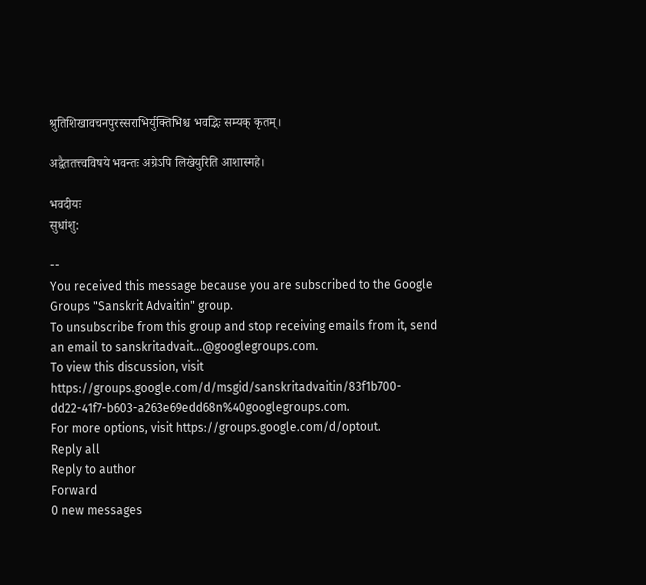श्रुतिशिखावचनपुरस्सराभिर्युक्तिभिश्च भवद्भिः सम्यक् कृतम्।

अद्वैततत्त्वविषये भवन्तः अग्रेऽपि लिखेयुरिति आशास्महे।

भवदीयः
सुधांशु:

--
You received this message because you are subscribed to the Google Groups "Sanskrit Advaitin" group.
To unsubscribe from this group and stop receiving emails from it, send an email to sanskritadvait...@googlegroups.com.
To view this discussion, visit https://groups.google.com/d/msgid/sanskritadvaitin/83f1b700-dd22-41f7-b603-a263e69edd68n%40googlegroups.com.
For more options, visit https://groups.google.com/d/optout.
Reply all
Reply to author
Forward
0 new messages